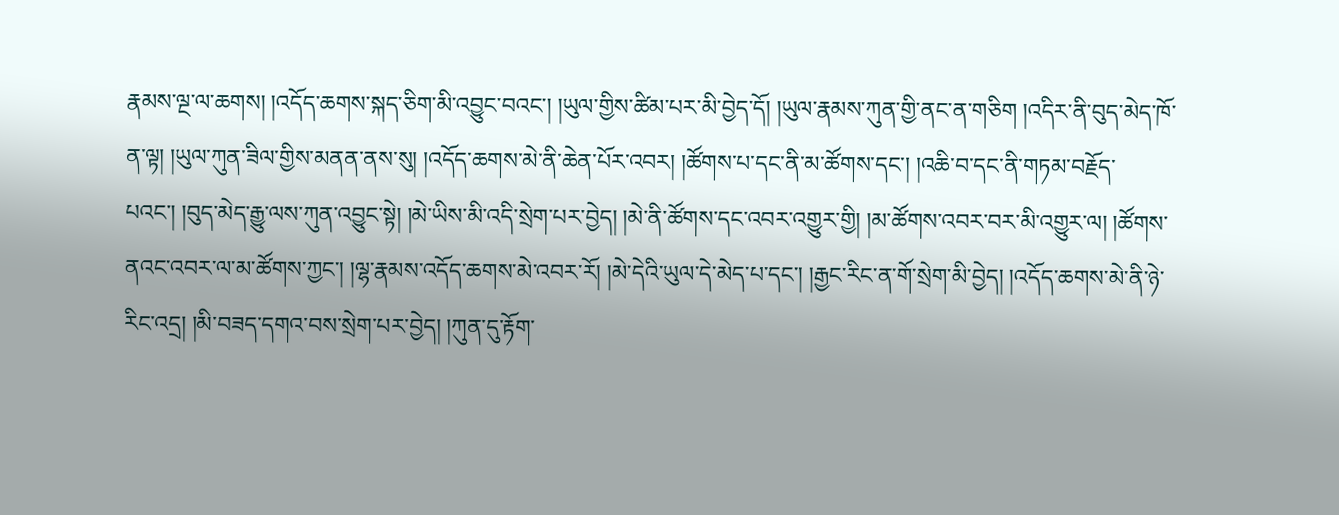རྣམས་ལྔ་ལ་ཆགས། །འདོད་ཆགས་སྐད་ཅིག་མི་འབྱུང་བའང་། །ཡུལ་གྱིས་ཚིམ་པར་མི་བྱེད་དོ། །ཡུལ་རྣམས་ཀུན་གྱི་ནང་ན་གཅིག །འདིར་ནི་བུད་མེད་ཁོ་ན་ལྟ། །ཡུལ་ཀུན་ཟིལ་གྱིས་མནན་ནས་སུ། །འདོད་ཆགས་མེ་ནི་ཆེན་པོར་འབར། །ཚོགས་པ་དང་ནི་མ་ཚོགས་དང་། །འཆི་བ་དང་ནི་གཏམ་བརྗོད་པའང་། །བུད་མེད་རྒྱུ་ལས་ཀུན་འབྱུང་སྟེ། །མེ་ཡིས་མི་འདི་སྲེག་པར་བྱེད། །མེ་ནི་ཚོགས་དང་འབར་འགྱུར་གྱི། །མ་ཚོགས་འབར་བར་མི་འགྱུར་ལ། །ཚོགས་ནའང་འབར་ལ་མ་ཚོགས་ཀྱང་། །ལྷ་རྣམས་འདོད་ཆགས་མེ་འབར་རོ། །མེ་དེའི་ཡུལ་དེ་མེད་པ་དང་། །རྒྱང་རིང་ན་གོ་སྲེག་མི་བྱེད། །འདོད་ཆགས་མེ་ནི་ཉེ་རིང་འདྲ། །མི་བཟད་དགའ་བས་སྲེག་པར་བྱེད། །ཀུན་དུ་རྟོག་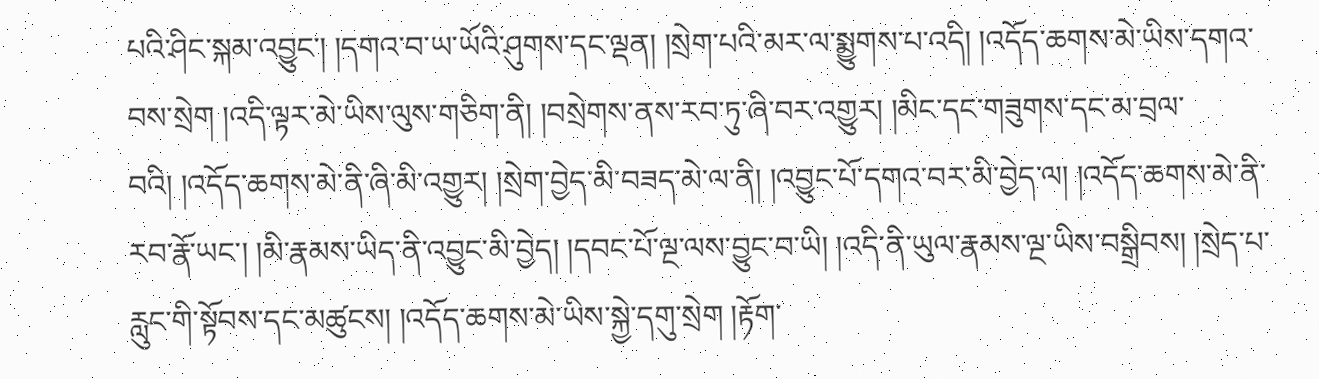པའི་ཤིང་སྐམ་འབྱུང་། །དགའ་བ་ཡ་ཡོའི་ཤུགས་དང་ལྡན། །སྲེག་པའི་མར་ལ་སྨྱུགས་པ་འདི། །འདོད་ཆགས་མེ་ཡིས་དགའ་བས་སྲེག །འདི་ལྟར་མེ་ཡིས་ལུས་གཅིག་ནི། །བསྲེགས་ནས་རབ་ཏུ་ཞི་བར་འགྱུར། །མིང་དང་གཟུགས་དང་མ་བྲལ་བའི། །འདོད་ཆགས་མེ་ནི་ཞི་མི་འགྱུར། །སྲེག་བྱེད་མི་བཟད་མེ་ལ་ནི། །འབྱུང་པོ་དགའ་བར་མི་བྱེད་ལ། །འདོད་ཆགས་མེ་ནི་རབ་རྣོ་ཡང་། །མི་རྣམས་ཡིད་ནི་འབྱུང་མི་བྱེད། །དབང་པོ་ལྔ་ལས་བྱུང་བ་ཡི། །འདི་ནི་ཡུལ་རྣམས་ལྔ་ཡིས་བསྒྲིབས། །སྲེད་པ་རླུང་གི་སྟོབས་དང་མཚུངས། །འདོད་ཆགས་མེ་ཡིས་སྐྱེ་དགུ་སྲེག །རྟོག་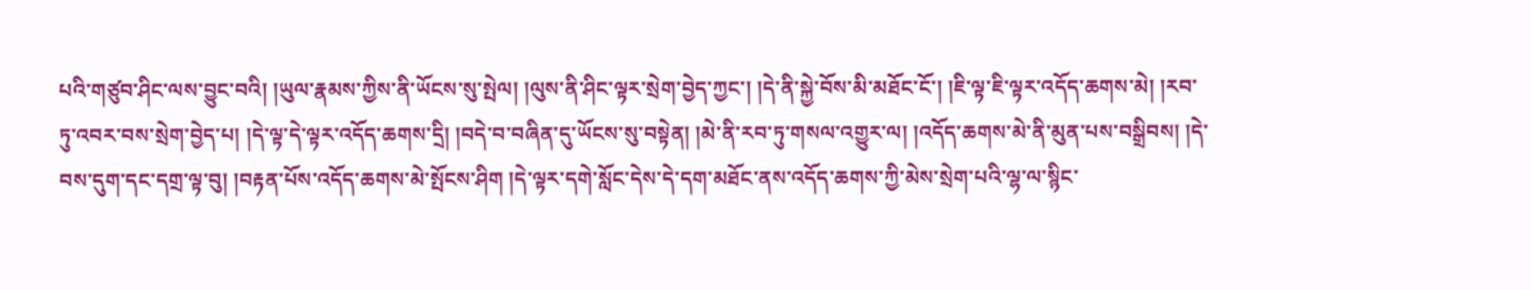པའི་གཙུབ་ཤིང་ལས་བྱུང་བའི། །ཡུལ་རྣམས་ཀྱིས་ནི་ཡོངས་སུ་སྤེལ། །ལུས་ནི་ཤིང་ལྟར་སྲེག་བྱེད་ཀྱང་། །དེ་ནི་སྐྱེ་བོས་མི་མཐོང་ངོ་། །ཇི་ལྟ་ཇི་ལྟར་འདོད་ཆགས་མེ། །རབ་ཏུ་འབར་བས་སྲེག་བྱེད་པ། །དེ་ལྟ་དེ་ལྟར་འདོད་ཆགས་དྲི། །བདེ་བ་བཞིན་དུ་ཡོངས་སུ་བསྟེན། །མེ་ནི་རབ་ཏུ་གསལ་འགྱུར་ལ། །འདོད་ཆགས་མེ་ནི་མུན་པས་བསྒྲིབས། །དེ་བས་དུག་དང་དགྲ་ལྟ་བུ། །བརྟན་པོས་འདོད་ཆགས་མེ་སྤོངས་ཤིག །དེ་ལྟར་དགེ་སློང་དེས་དེ་དག་མཐོང་ནས་འདོད་ཆགས་ཀྱི་མེས་སྲེག་པའི་ལྷ་ལ་སྙིང་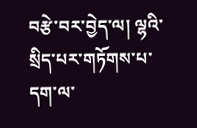བརྩེ་བར་བྱེད་ལ། ལྷའི་སྲིད་པར་གཏོགས་པ་དག་ལ་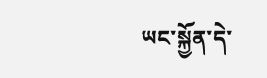ཡང་སྐྱོན་དེ་